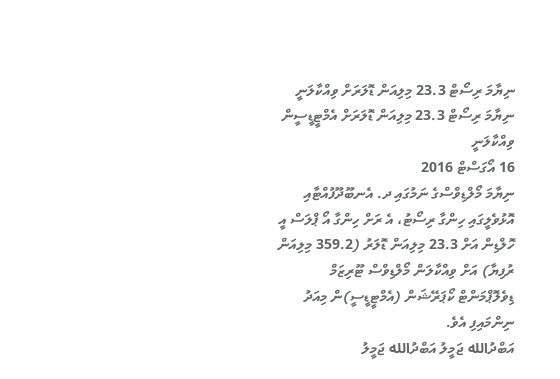ނިޔާމަ ރިސޯޓް 23.3 މިލިއަން ޑޮލަރަށް ވިއްކާލަނީ
ނިޔާމަ ރިސޯޓް 23.3 މިލިއަން ޑޮލަރަށް އެމްޓީޑީސީން ވިއްކާލަނީ
16 އޯގަސްޓް 2016
ނިޔާމަ މޯލްޑިވްސްގެ ނަމުގައި ދ. އެނބޫދޫފުއްޓާއި އޮޅުވެލީގައި ހިންގާ ރިސޯޓު، އެ ރަށް ހިންގާ އޯ ޕްލަސް އީ ހޮލްޑިން އަށް 23.3 މިލިއަން ޑޮލަރު (359.2 މިލިއަން ރުފިޔާ) އަށް ވިއްކާލަން މޯލްޑިވްސް ޓޫރިޒަމް ޑިވެލޮޕްމަންޓް ކޯޕަރޭޝަން (އެމްޓީޑީސީ)ން މިއަދު ނިންމައިފި އެވެ.
އަބްދުالله ޖަމީލު އަބްދުالله ޖަމީލު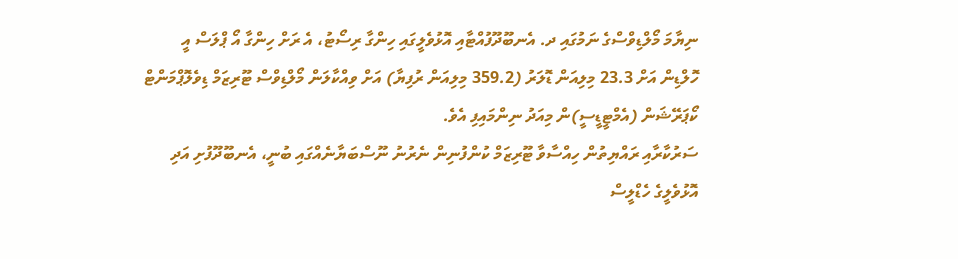ނިޔާމަ މޯލްޑިވްސްގެ ނަމުގައި ދ. އެނބޫދޫފުއްޓާއި އޮޅުވެލީގައި ހިންގާ ރިސޯޓު، އެ ރަށް ހިންގާ އޯ ޕްލަސް އީ ހޮލްޑިން އަށް 23.3 މިލިއަން ޑޮލަރު (359.2 މިލިއަން ރުފިޔާ) އަށް ވިއްކާލަން މޯލްޑިވްސް ޓޫރިޒަމް ޑިވެލޮޕްމަންޓް ކޯޕަރޭޝަން (އެމްޓީޑީސީ)ން މިއަދު ނިންމައިފި އެވެ.
ސަރުކާރާއި ރައްޔިތުން ހިއްސާވާ ޓޫރިޒަމް ކުންފުނިން ނެރުނު ނޫސްބަޔާނެއްގައި ބުނީ، އެނބޫދޫފުށި އަދި އޮޅުވެލީގެ ހެޑްލީސް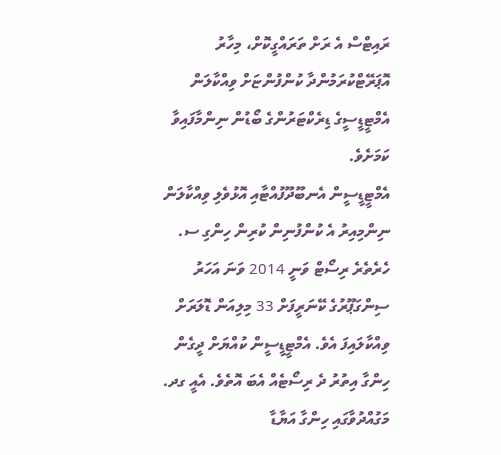ރައިޓްސް އެ ރަށް ތަރައްގީކޮށް، މިހާރު އޮޕަރޭޓްކުރަމުންދާ ކުންފުންޏަށް ވިއްކާލަން އެމްޓީޑީސީގެ ޑިރެކްޓަރުންގެ ބޯޑުން ނިންމާފައިވާ ކަމަށެވެ.
އެމްޓީޑީސީން އެނބޫދޫފުއްޓާއި އޮޅުވެލި ވިއްކާލަން ނިންމިއިރު އެ ކުންފުނިން ކުރިން ހިންގި ސ. ހެރެތެރެ ރިސޯޓް ވަނީ 2014 ވަނަ އަހަރު ސިންގަޕޫރުގެ ކޭނަރީފަށް 33 މިލިއަން ޑޮލަރަށް ވިއްކާލައިފަ އެވެ. އެމްޓީޑީސީން ކުއްޔަށް ދީގެން ހިންގާ އިތުރު ދެ ރިސޯޓެއް އެބަ އޮތެވެ. އެއީ ގދ. މަގުއްދުވާގައި ހިންގާ އަޔާޑާ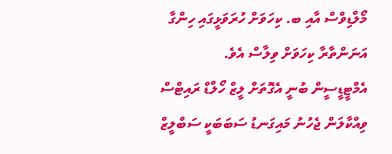މޯލްޑިވްސް އާއި ބ. ކިހަވަށް ހުރަވަޅީގައި ހިންގާ އަނަންތާރާ ކިހަވަށް ވިލާސް އެވެ.
އެމްޓީޑީސީން ބުނީ އެގޮތަށް ލީޒް ހޯލްޑް ރައިޓްސް ވިއްކާލަން ޖެހުނު މައިގަނޑު ސަބަބަކީ ސަބްލީޒް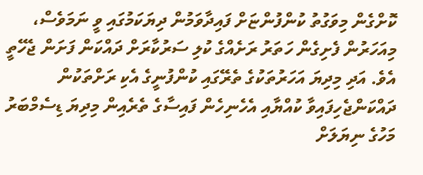ކޮށްގެން މިވަގުތު ކުންފުންޏަށް ފައިދާވަމުން ދިޔަކަމުގައި ވީ ނަމަވެސް، މިއަހަރުން ފެށިގެން ހަތަރު ރަށެއްގެ ކުލި ސަރުކާރަށް ދައްކަން ފަށަން ޖެހޭތީ އެވެ. އަދި މިދިޔަ އަހަރުތަކުގެ ތެރޭގައި ކުންފުނީގެ އެކި ރަށްތަކުން ދައްކަންޖެހިފައިވާ ކުއްޔާއި އެހެނިހެން ފައިސާގެ ތެރެއިން މިދިޔަ ޑިސެމްބަރު މަހުގެ ނިޔަލަށް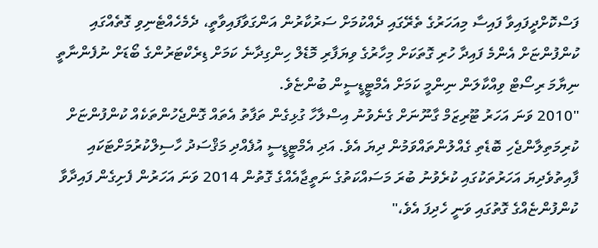ފަސްކޮށްދީފައިވާ ފައިސާ މިއަހަރުގެ ތެރޭގައި ދެއްކުމަށް ސަރުކާރުން އަންގަވާފައިވާތީ، ދެމެހެއްޓެނިވި ގޮތެއްގައި ކުންފުންޏަށް އެންމެ ފައިދާ ހުރި ގޮތަކަށް މިހާރުގެ ވިޔަފާރި މޮޑެލް ހިންގިދާނެ ކަމަށް ޑިރެކްޓަރުންގެ ބޯޑަށް ނުފެންނާތީ ނިޔާމަ ރިސޯޓް ވިއްކާލަން ނިންމީ ކަމަށް އެމްޓީޑީސީން ބުންޏެވެ.
"2010 ވަނަ އަހަރު ޓޫރިޒަމް ގާނޫނަށް ގެނެވުނު އިސްލާހާ ގުޅިގެން ތަފާތު އެތައް ގޮންޖެހުންތަކެއް ކުންފުންޏަށް ކުރިމަތިލާންޖެހި ބޮޑެތި ގެއްލުންތައްވަމުން ދިޔަ އެވެ. އަދި އެމްޓީޑީސީ އުފެއްދި މަޤްސަދު ހާސިލްކުރުމަށްޓަކައި ފާއިތުވެދިޔަ އަހަރުތަކުގައި ކުރެވުނު ބުރަ މަސައްކަތުގެ ނަތީޖާއެއްގެ ގޮތުން 2014 ވަނަ އަހަރުން ފެށިގެން ފައިދާވާ ކުންފުންޏެއްގެ ގޮތުގައި ވަނީ ހެދިފަ އެވެ،"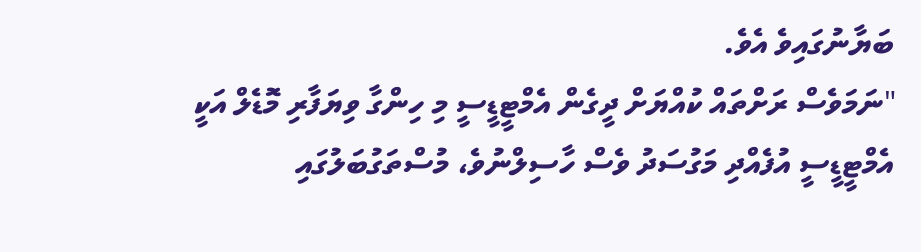ބަޔާނުގައިވެ އެވެ.
"ނަމަވެސް ރަށްތައް ކުއްޔަށް ދީގެން އެމްޓީޑީސީ މި ހިންގާ ވިޔަފާރި މޮޑެލް އަކީ އެމްޓީޑީސީ އުފެއްދި މަގުސަދު ވެސް ހާސިލްނުވެ، މުސްތަގުބަލުގައި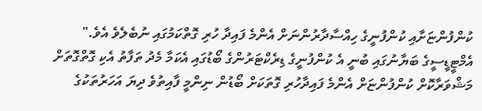ކުންފުންޏަށާއި ކުންފުނީގެ ހިއްސާދާރުންނަށް އެންމެ ފައިދާ ހުރި ގޮތްކަމުގައި ނުބެލެވެ އެވެ."
އެމްޓީޑީސީގެ ބަޔާނުގައި ބުނީ އެ ކުންފުނީގެ ޑިރެކްޓަރުންގެ ބޯޑުގައި އެކަމާ މެދު ތަފާތު އެކި ގޮތްގޮތަށް މަޝްވަރާކޮށް ކުންފުންޏަށް އެންމެ ފައިދާހުރި ގޮތަކަށް ބޯޑުން ނިންމީ ފާއިތުވެ ދިޔަ އަހަރުތަކުގެ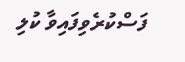ފަސްކުރެވިފައިވާ ކުލި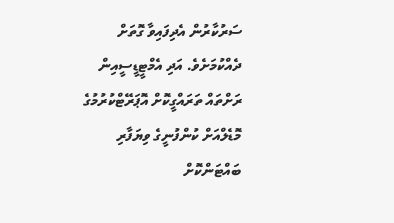ސަރުކާރުން އެދިފައިވާ ގޮތަށް ދެއްކުމަށެވެ. އަދި އެމްޓީޑީސީއިން ރަށްތައް ތަރައްގީކޮށް އޮޕަރޭޓްކުރުމުގެ މޮޑެލްއަށް ކުންފުނީގެ ވިޔަފާރި ބައްޓަންކޮށް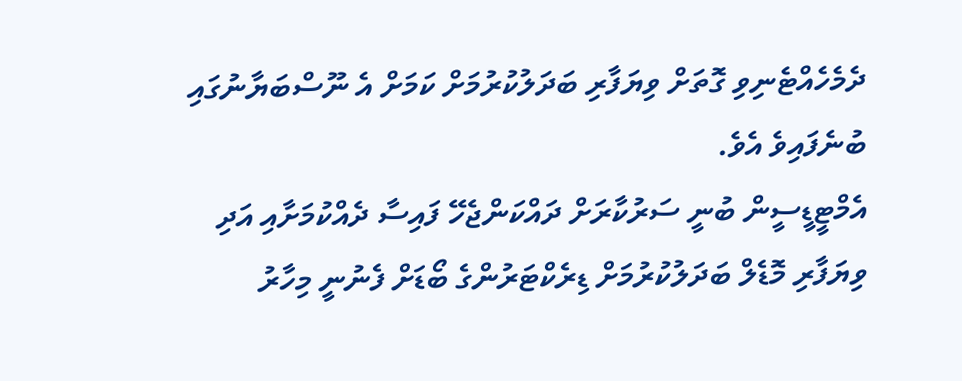ދެމެހެއްޓެނިވި ގޮތަށް ވިޔަފާރި ބަދަލުކުރުމަށް ކަމަށް އެ ނޫސްބަޔާނުގައި ބުނެފައިވެ އެވެ.
އެމްޓީޑީސީން ބުނީ ސަރުކާރަށް ދައްކަންޖެހޭ ފައިސާ ދެއްކުމަށާއި އަދި ވިޔަފާރި މޮޑެލް ބަދަލުކުރުމަށް ޑިރެކްޓަރުންގެ ބޯޑަށް ފެނުނީ މިހާރު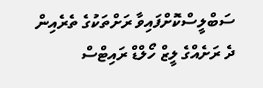ސަބްލީސްކޮށްފައިވާ ރަށްތަކުގެ ތެރެއިން ދެ ރަށެއްގެ ލީޒް ހޯލްޑް ރައިޓްސް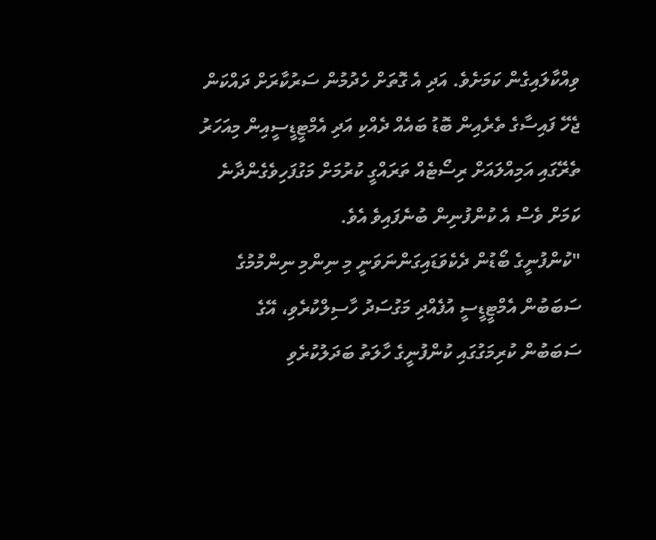ވިއްކާލައިގެން ކަމަށެވެ. އަދި އެ ގޮތަށް ހެދުމުން ސަރުކާރަށް ދައްކަން ޖެހޭ ފައިސާގެ ތެރެއިން ބޮޑު ބައެއް ދެއްކި އަދި އެމްޓީޑީސީއިން މިއަހަރު ތެރޭގައި އަމިއްލައަށް ރިސޯޓެއް ތަރައްގީ ކުރުމަށް މަގުފަހިވެގެންދާނެ ކަމަށް ވެސް އެ ކުންފުނިން ބުނެފައިވެ އެވެ.
"ކުންފުނީގެ ބޯޑުން ދެކެވަޑައިގަންނަވަނީ މި ނިންމި ނިންމުމުގެ ސަބަބުން އެމްޓީޑީސީ އުފެއްދި މަގުސަދު ހާސިލްކުރެވި، އޭގެ ސަބަބުން ކުރިމަގުގައި ކުންފުނީގެ ހާލަތު ބަދަލުކުރެވި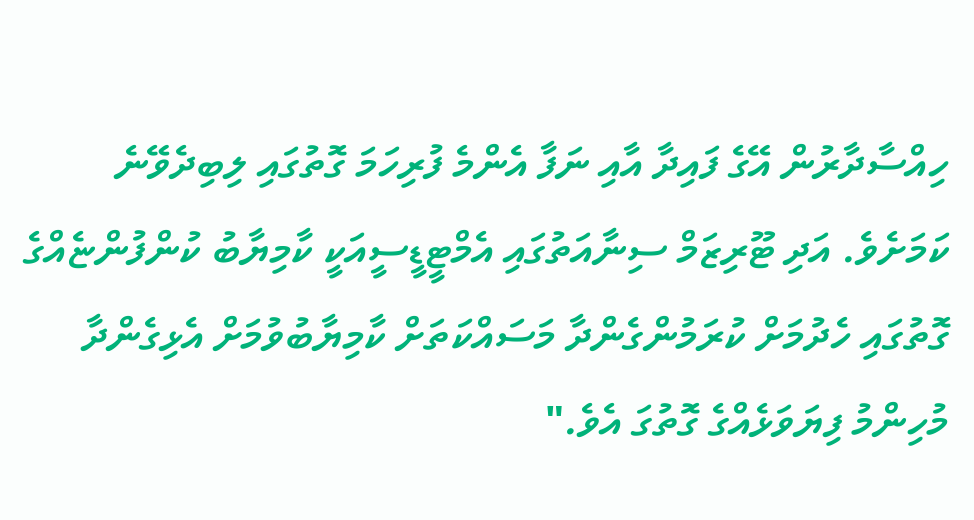ހިއްސާދާރުން އޭގެ ފައިދާ އާއި ނަފާ އެންމެ ފުރިހަމަ ގޮތުގައި ލިބިދެވޭނެ ކަމަށެވެ. އަދި ޓޫރިޒަމް ސިނާއަތުގައި އެމްޓީޑީސީއަކީ ކާމިޔާބު ކުންފުންޏެއްގެ ގޮތުގައި ހެދުމަށް ކުރަމުންގެންދާ މަސައްކަތަށް ކާމިޔާބުވުމަށް އެޅިގެންދާ މުހިންމު ފިޔަވަޅެއްގެ ގޮތުގަ އެވެ."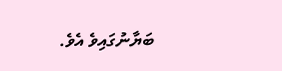ބަޔާނުގައިވެ އެވެ.